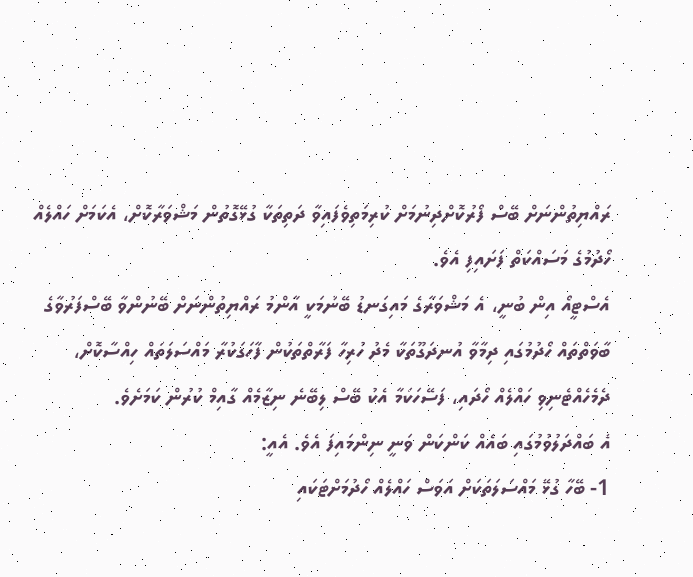ރައްޔިތުންނަށް ބޭސް ފޯރުކޮށްދިނުމަށް ކުރިމަތިވެފައިވާ ދަތިތަކާ ގުޅޭގޮތުން މަޝްވަރާކޮށް، އެކަމަށް ހައްލެއް ހޯދުމުގެ މަސައްކަތް ފަށައިފި އެވެ.
އެސްޓީއޯ އިން ބުނީ، އެ މަޝްވަރާގެ މައިގަނޑު ބޭނުމަކީ އާންމު ރައްޔިތުންނަށް ބޭނުންވާ ބޭސްފަރުވާގެ ބާވަތްތައް ހޯދުމުގައި ދިމާވާ އުނދަގޫތަކާ މެދު ހުރިހާ ފަރާތްތަކުން ފާހަގަކުރާ މައްސަލަތައް ހިއްސާކޮށް، ދެމެހެއްޓެނިވި ހައްލެއް ހޯދައި، ފަސޭހަކަމާ އެކު ބޭސް ލިބޭނެ ނިޒާމެއް ގާއިމް ކުރުން ކަމަށެވެ.
އެ ބައްދަލުވުމުގައި ބައެއް ކަންކަން ވަނީ ނިންމައިފަ އެވެ. އެއީ:
1- ބޭހާ ގުޅޭ މައްސަލަތަކަށް އަވަސް ހައްލެއް ހޯދުމަށްޓަކައި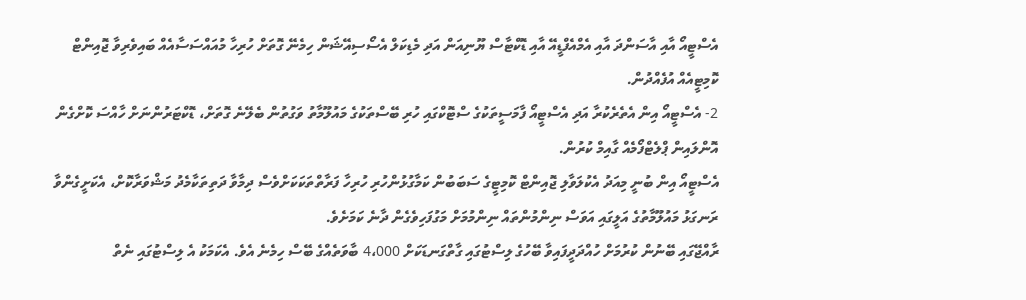އެސްޓީއޯ އާއި އާސަންދަ އާއި އެމްއެފްޑީއޭ އާއި ޑޮކްޓާސް ޔޫނިއަން އަދި މެޑިކަލް އެސޯސިއޭޝަން ހިމެނޭ ގޮތަށް ހުރިހާ މުއައްސަސާއެއް ބައިވެރިވާ ޖޮއިންޓް ކޮމިޓީއެއް އުފެއްދުން.
2- އެސްޓީއޯ އިން އެތެރެކުރާ އަދި އެސްޓީއޯ ފާމަސީތަކުގެ ސްޓޮކްގައި ހުރި ބޭސްތަކުގެ މައުލޫމާތު ވަގުތުން ބެލޭނެ ގޮތަށް، ޑޮކްޓަރުންނަށް ހާއްސަ ކޮށްގެން އޮންލައިން ޕްލެޓްފޯމެއް ގާއިމް ކުރުން.
އެސްޓީއޯ އިން ބުނީ މިއަދު އެކުލަވާލި ޖޮއިންޓް ކޮމިޓީގެ ސަބަބުން ކަމާގުޅުންހުރި ހުރިހާ ފަރާތްތަކަކަށްވެސް ދިމާވާ ދަތިތަކާމެދު މަޝްވަރާކޮށް، އެކަށީގެންވާ ރަނގަޅު މައުލޫމާތުގެ އަލީގައި އަވަސް ނިންމުންތައް ނިންމުމަށް މަގުފަހިވެގެން ދާނެ ކަމަށެވެ.
ރާއްޖޭގައި ބޭނުން ކުރުމަށް ހުއްދަދީފައިވާ ބޭހުގެ ލިސްޓުގައި ގާތްގަނޑަކަށް 4،000 ބާވަތެއްގެ ބޭސް ހިމެނެ އެވެ. އެކަމަކު އެ ލިސްޓުގައި ނެތް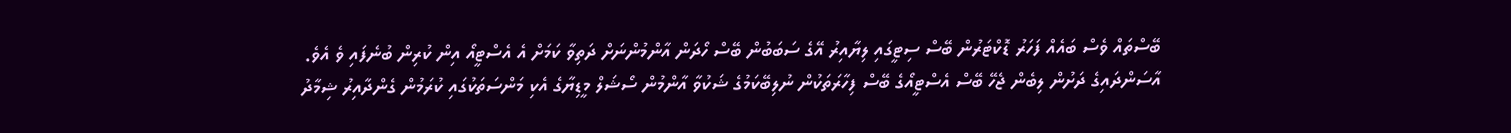ބޭސްތައް ވެސް ބައެއް ފަހަރު ޑޮކްޓަރުން ބޭސް ސިޓީގައި ލިޔާއިރު އޭގެ ސަބަބުން ބޭސް ހޯދަން އާންމުންނަށް ދަތިވާ ކަމަށް އެ އެސްޓީއޯ އިން ކުރިން ބުނެފައި ވެ އެވެ.
އާސަންދައިގެ ދަށުން ލިބެން ޖެހޭ ބޭސް އެސްޓީއޯގެ ބޭސް ފިހާރަތަކުން ނުލިބޭކަމުގެ ޝަކުވާ އާންމުން ސޯޝަލް މީޑިޔާގެ އެކި މަންސަތަކުގައި ކުރަމުން ގެންދާއިރު ޝިމާދު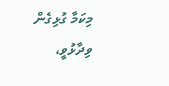މިކަމާ ގުޅިގެން ވިދާޅުވީ،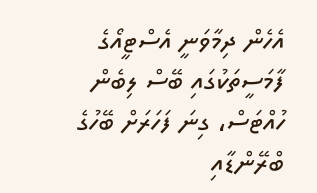އެހެން ދިމާވަނީ އެސްޓީއޯގެ ފާމަސީތަކުގައި ބޭސް ލިބެން ހުއްޓަސް، ގިނަ ފަހަރަށް ބޭހުގެ ބްރޭންޑާއި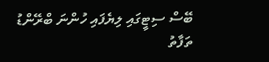ބޭސް ސިޓީގައި ލިޔެފައި ހުންނަ ބްރޭންޑު ތަފާތު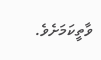ވާތީކަމަށެވެ.